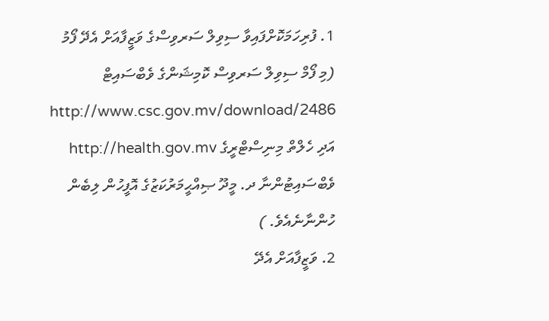1. ފުރިހަމަކޮށްފައިވާ ސިވިލް ސަރވިސްގެ ވަޒީފާއަށް އެދޭ ފޯމު (މި ފޯމް ސިވިލް ސަރވިސް ކޮމިޝަންގެ ވެބްސައިޓް http://www.csc.gov.mv/download/2486 އަދި ހެލްތް މިނިސްޓްރީގެ http://health.gov.mv ވެބްސައިޓުންނާ ދ. މީދޫ ޞިއްޙީމަރުކަޒުގެ އޮފީހުން ލިބެން ހުންނާނެއެވެ. )
2. ވަޒީފާއަށް އެދޭ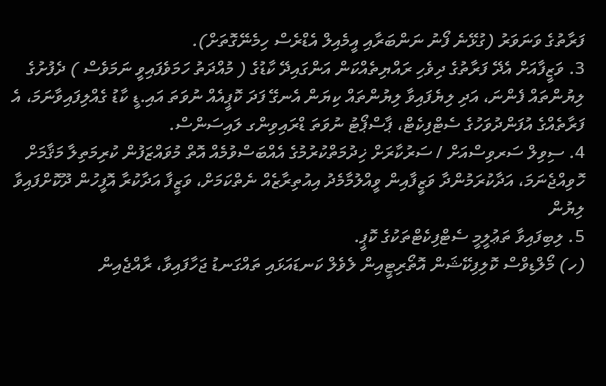ފަރާތުގެ ވަނަވަރު (ގުޅޭނެ ފޯނު ނަންބަރާއި އީމެއިލް އެޑްރެސް ހިމެނޭގޮތަށް).
3. ވަޒީފާއަށް އެދޭ ފަރާތުގެ ދިވެހި ރައްޔިތެއްކަން އަންގައިދޭ ކާޑުގެ ( މުއްދަތު ހަމަވެފައިވީ ނަމަވެސް ) ދެފުށުގެ ލިޔުންތައް ފެންނަ، އަދި ލިޔެފައިވާ ލިޔުންތައް ކިޔަން އެނގޭ ފަދަ ކޮޕީއެއް ނުވަތަ އައި.ޑީ ކާޑު ގެއްލިފައިވާނަމަ، އެ ފަރާތެއްގެ އުފަންދުވަހުގެ ސެޓްފިކެޓް، ޕާސްޕޯޓު ނުވަތަ ޑްރައިވިންގ ލައިސަންސް.
4. ސިވިލް ސަރވިސްއަށް / ސަރުކާރަށް ޚިދުމަތްކުރުމުގެ އެއްބަސްވުމެއް އޮތް މުވައްޒަފުން ކުރިމަތިލާ މަޤާމަށް ހޮވިއްޖެނަމަ، އަދާކުރަމުންދާ ވަޒީފާއިން ވީއްލުމާމެދު އިއުތިރާޒެއް ނެތްކަމަށް، ވަޒީފާ އަދާކުރާ އޮފީހުން ދޫކޮށްފައިވާ ލިޔުން
5. ލިބިފައިވާ ތަޢުލީމީ ސެޓްފިކެޓްތަކުގެ ކޮޕީ.
(ހ) މޯލްޑިވްސް ކޮލިފިކޭޝަން އޮތޯރިޓީއިން ލެވެލް ކަނޑައަޅައި ތައްގަނޑު ޖަހާފައިވާ، ރާއްޖެއިން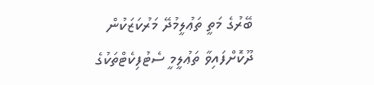ބޭރުގެ މަތީ ތަޢުލީމުދޭ މަރުކަޒަކުން ދޫކޮށްފައިވާ ތަޢުލީމީ ސެޓުފިކެޓްތަކުގެ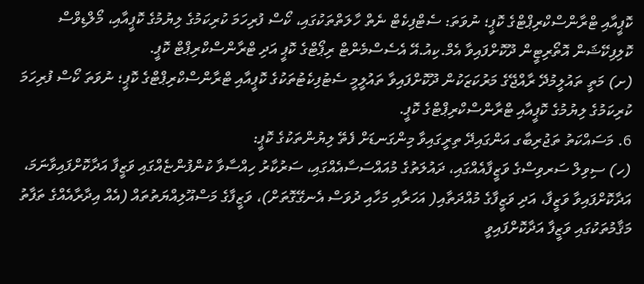ކޮޕީއާއި ޓްރާންސްކްރިޕްޓްގެ ކޮޕީ؛ ނުވަތަ: ސެޓްފިކެޓް ނެތް ހާލަތްތަކުގައި، ކޯސް ފުރިހަމަ ކުރިކަމުގެ ލިޔުމުގެ ކޮޕީއާއި، މޯލްޑިވްސް ކޮލިފިކޭޝަން އޮތޯރިޓީން ދޫކޮށްފައިވާ އެމް.ކިއު.އޭ އެސެސްމެންޓް ރިޕޯޓްގެ ކޮޕީ އަދި ޓްރާންސްކްރިޕްޓް ކޮޕީ.
(ށ) މަތީ ތައުލީމުދޭ ރާއްޖޭގެ މަރުކަޒަކުން ދޫކޮށްފައިވާ ތައުލީމީ ސެޓުފިކެޓުތަކުގެ ކޮޕީއާއި ޓްރާންސްކްރިޕްޓްގެ ކޮޕީ؛ ނުވަތަ ކޯސް ފުރިހަމަ ކުރިކަމުގެ ލިޔުމުގެ ކޮޕީއާއި ޓްރާންސްކްރިޕްޓްގެ ކޮޕީ.
6. މަސައްކަތު ތަޖުރިބާގ އަންގައިދޭ ތިރީގައިވާ މިންގަނޑަށް ފެތޭ ލިޔުންތަކުގެ ކޮޕީ:
(ހ) ސިވިލް ސަރވިސްގެ ވަޒީފާއެއްގައި، ދައުލަތުގެ މުއައްސަސާއެއްގައި، ސަރުކާރު ހިއްސާވާ ކުންފުންޏެއްގައި ވަޒީފާ އަދާކޮށްފައިވާނަމަ، އަދާކޮށްފައިވާ ވަޒީފާ، އަދި ވަޒީފާގެ މުއްދަތާއި( އަހަރާއި މަހާއި ދުވަސް އެނގޭގޮތަށް)، ވަޒީފާގެ މަސްއޫލިއްޔަތުތައް (އެއް އިދާރާއެއްގެ ތަފާތު މަޤާމުތަކުގައި ވަޒީފާ އަދާކޮށްފައިވީ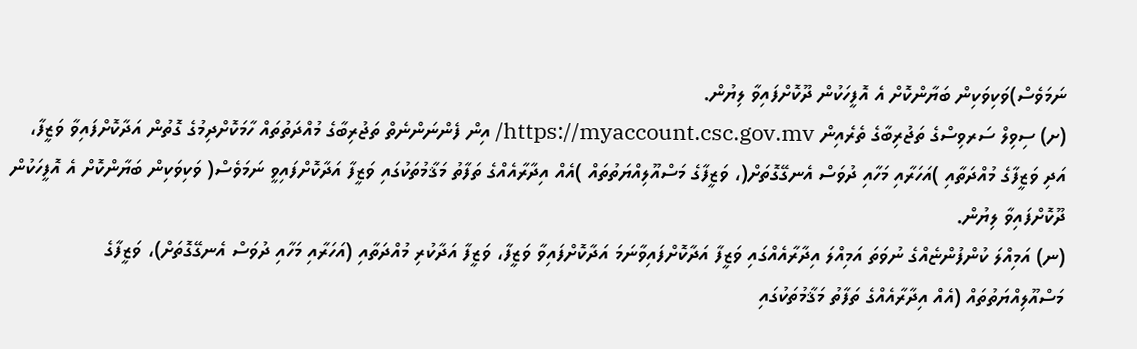ނަމަވެސް)ވަކިވަކިން ބަޔާންކޮށް އެ އޮފީހަކުން ދޫކޮށްފައިވާ ލިޔުން.
(ށ) ސިވިލް ސަރވިސްގެ ތަޖުރިބާގެ ތެރެއިން https://myaccount.csc.gov.mv/ އިން ފެންނަންނެތް ތަޖުރިބާގެ މުއްދަތުތައް ހާމަކޮށްދިމުގެ ގޮތުން އަދާކޮށްފައިވާ ވަޒީފާ، އަދި ވަޒީފާގެ މުއްދަތާއި )އަހަރާއި މަހާއި ދުވަސް އެނގޭގޮތަށް(، ވަޒީފާގެ މަސްއޫލިއްޔަތުތައް )އެއް އިދާރާއެއްގެ ތަފާތު މަޤާމުތަކުގައި ވަޒީފާ އަދާކޮށްފައިވީ ނަމަވެސް( ވަކިވަކިން ބަޔާންކޮށް އެ އޮފީހަކުން ދޫކޮށްފައިވާ ލިޔުން.
(ނ) އަމިއްލަ ކުންފުންޏެއްގެ ނުވަތަ އަމިއްލަ އިދާރާއެއްގައި ވަޒީފާ އަދާކޮށްފައިވާނަމަ އަދާކޮށްފައިވާ ވަޒީފާ، ވަޒީފާ އަދާކުރި މުއްދަތާއި (އަހަރާއި މަހާއި ދުވަސް އެނގޭގޮތަށް)، ވަޒީފާގެ މަސްއޫލިއްޔަތުތައް (އެއް އިދާރާއެއްގެ ތަފާތު މަޤާމުތަކުގައި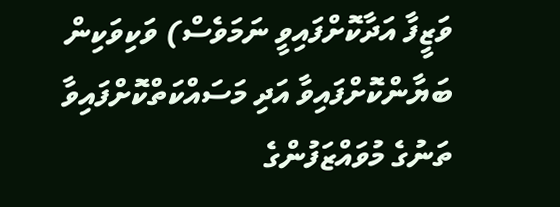ވަޒީފާ އަދާކޮށްފައިވީ ނަމަވެސް) ވަކިވަކިން ބަޔާންކޮށްފައިވާ އަދި މަސައްކަތްކޮށްފައިވާ ތަނުގެ މުވައްޒަފުންގެ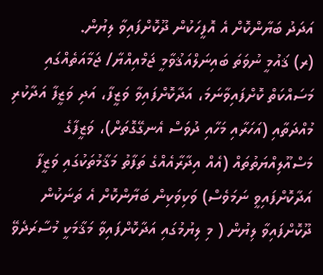އަދަދު ބަޔާންކޮށް އެ އޮފީހަކުން ދޫކޮށްފައިވާ ލިޔުން.
(ރ) ޤައުމީ ނުވަތަ ބައިނަލްއަޤުވާމީ ޖަމްއިއްޔާ/ ޖަމާއަތެއްގައި މަސައްކަތް ކޮށްފައިވާނަމަ، އަދާކޮށްފައިވާ ވަޒީފާ، އަދި ވަޒީފާ އަދާކުރި މުއްދަތާއި (އަހަރާއި މަހާއި ދުވަސް އެނގޭގޮތަށް)، ވަޒީފާގެ މަސްއޫލިއްޔަތުތައް (އެއް އިދާރާއެއްގެ ތަފާތު މަޤާމުތަކުގައި ވަޒީފާ އަދާކޮށްފައިވީ ނަމަވެސް) ވަކިވަކިން ބަޔާންކޮށް އެ ތަނަކުން ދޫކޮށްފައިވާ ލިޔުން ( މި ލިޔުމުގައި އަދާކޮށްފައިވާ މަޤާމަކީ މުސާރަދެވޭ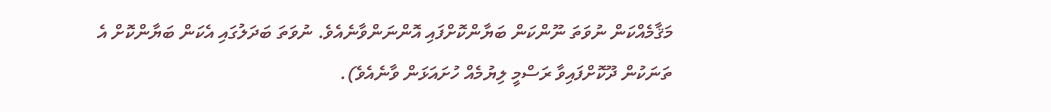މަޤާމެއްކަން ނުވަތަ ނޫންކަން ބަޔާންކޮށްފައި އޮންނަންވާނެއެވެ. ނުވަތަ ބަދަލުގައި އެކަން ބަޔާންކޮށް އެ ތަނަކުން ދޫކޮށްފައިވާ ރަސްމީ ލިޔުމެއް ހުށައަޅަން ވާނެއެވެ).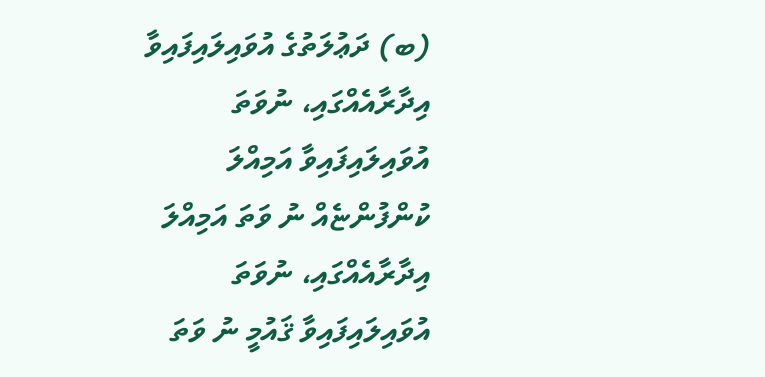(ބ) ދަޢުލަތުގެ އުވައިލައިފައިވާ އިދާރާއެއްގައި، ނުވަތަ އުވައިލައިފައިވާ އަމިއްލަ ކުންފުންޏެއް ނު ވަތަ އަމިއްލަ އިދާރާއެއްގައި، ނުވަތަ އުވައިލައިފައިވާ ޤައުމީ ނު ވަތަ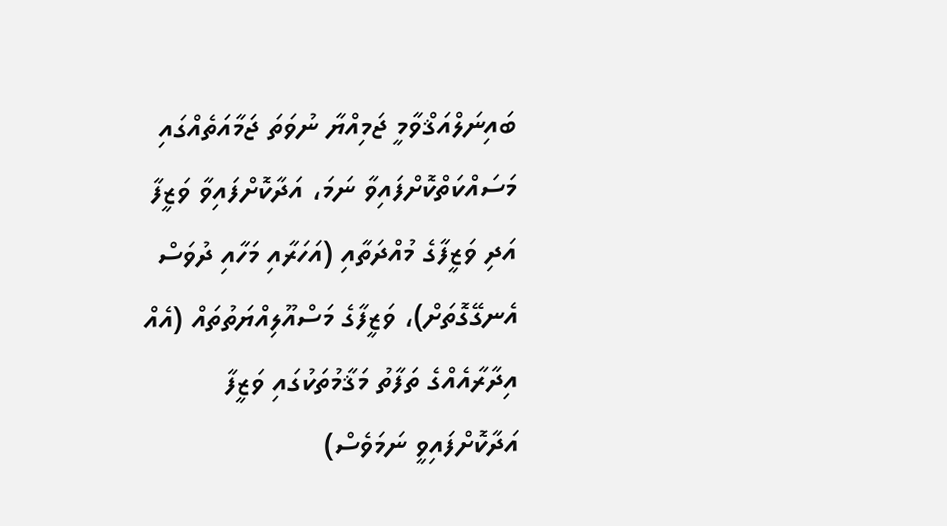ބައިނަލްއަޤްވާމީ ޖަމިއްޔާ ނުވަތަ ޖަމާއަތެއްގައި މަސައްކަތްކޮށްފައިވާ ނަމަ، އަދާކޮށްފައިވާ ވަޒީފާ އަދި ވަޒީފާގެ މުއްދަތާއި (އަހަރާއި މަހާއި ދުވަސް އެނގޭގޮތަށް)، ވަޒީފާގެ މަސްއޫލިއްޔަތުތައް (އެއް އިދާރާއެއްގެ ތަފާތު މަޤާމުތަކުގައި ވަޒީފާ އަދާކޮށްފައިވީ ނަމަވެސް)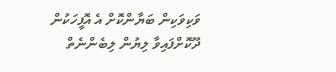ވަކިވަކިން ބަޔާންކޮށް އެ އޮފީހަކުން ދޫކޮށްފައިވާ ލިޔުން ލިބެންނެތް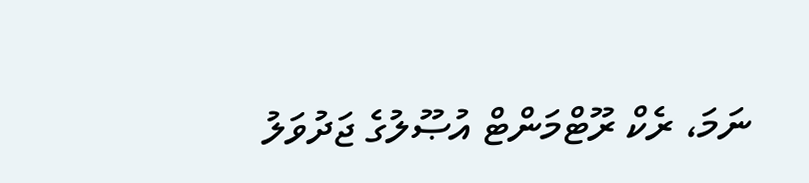ނަމަ، ރެކް ރޫޓްމަންޓް އުޞޫލުގެ ޖަދުވަލު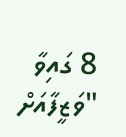8 ގައިވާ "ވަޒީފާއަށް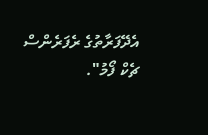އެދޭފަރާތުގެ ރެފަރެންސް ޗެކް ފޯމު".